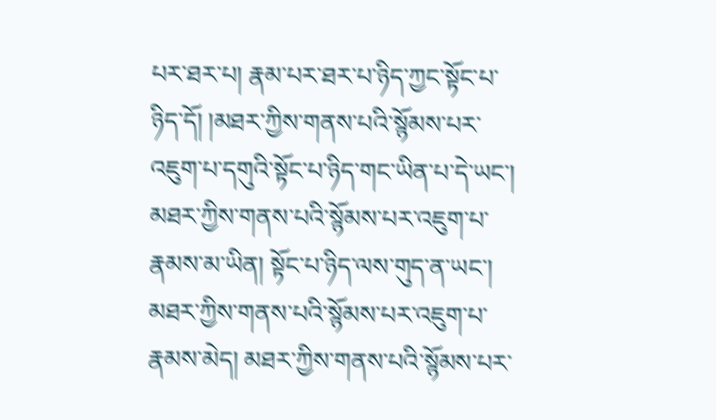པར་ཐར་པ། རྣམ་པར་ཐར་པ་ཉིད་ཀྱང་སྟོང་པ་ཉིད་དོ། །མཐར་ཀྱིས་གནས་པའི་སྙོམས་པར་འཇུག་པ་དགུའི་སྟོང་པ་ཉིད་གང་ཡིན་པ་དེ་ཡང་། མཐར་ཀྱིས་གནས་པའི་སྙོམས་པར་འཇུག་པ་རྣམས་མ་ཡིན། སྟོང་པ་ཉིད་ལས་གུད་ན་ཡང་། མཐར་ཀྱིས་གནས་པའི་སྙོམས་པར་འཇུག་པ་རྣམས་མེད། མཐར་ཀྱིས་གནས་པའི་སྙོམས་པར་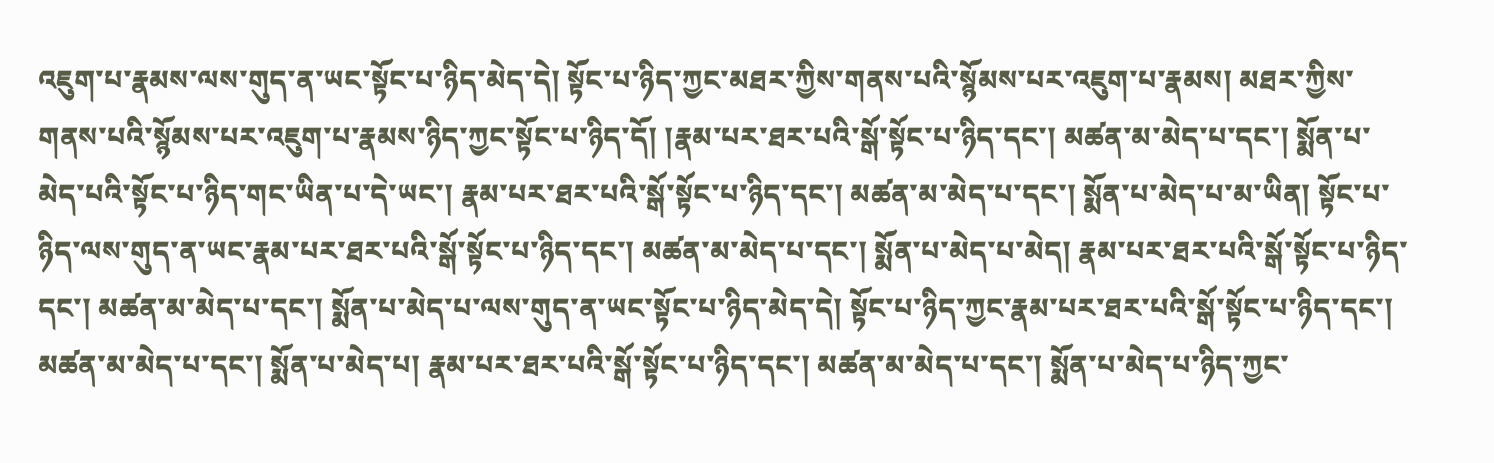འཇུག་པ་རྣམས་ལས་གུད་ན་ཡང་སྟོང་པ་ཉིད་མེད་དེ། སྟོང་པ་ཉིད་ཀྱང་མཐར་ཀྱིས་གནས་པའི་སྙོམས་པར་འཇུག་པ་རྣམས། མཐར་ཀྱིས་གནས་པའི་སྙོམས་པར་འཇུག་པ་རྣམས་ཉིད་ཀྱང་སྟོང་པ་ཉིད་དོ། །རྣམ་པར་ཐར་པའི་སྒོ་སྟོང་པ་ཉིད་དང་། མཚན་མ་མེད་པ་དང་། སྨོན་པ་མེད་པའི་སྟོང་པ་ཉིད་གང་ཡིན་པ་དེ་ཡང་། རྣམ་པར་ཐར་པའི་སྒོ་སྟོང་པ་ཉིད་དང་། མཚན་མ་མེད་པ་དང་། སྨོན་པ་མེད་པ་མ་ཡིན། སྟོང་པ་ཉིད་ལས་གུད་ན་ཡང་རྣམ་པར་ཐར་པའི་སྒོ་སྟོང་པ་ཉིད་དང་། མཚན་མ་མེད་པ་དང་། སྨོན་པ་མེད་པ་མེད། རྣམ་པར་ཐར་པའི་སྒོ་སྟོང་པ་ཉིད་དང་། མཚན་མ་མེད་པ་དང་། སྨོན་པ་མེད་པ་ལས་གུད་ན་ཡང་སྟོང་པ་ཉིད་མེད་དེ། སྟོང་པ་ཉིད་ཀྱང་རྣམ་པར་ཐར་པའི་སྒོ་སྟོང་པ་ཉིད་དང་། མཚན་མ་མེད་པ་དང་། སྨོན་པ་མེད་པ། རྣམ་པར་ཐར་པའི་སྒོ་སྟོང་པ་ཉིད་དང་། མཚན་མ་མེད་པ་དང་། སྨོན་པ་མེད་པ་ཉིད་ཀྱང་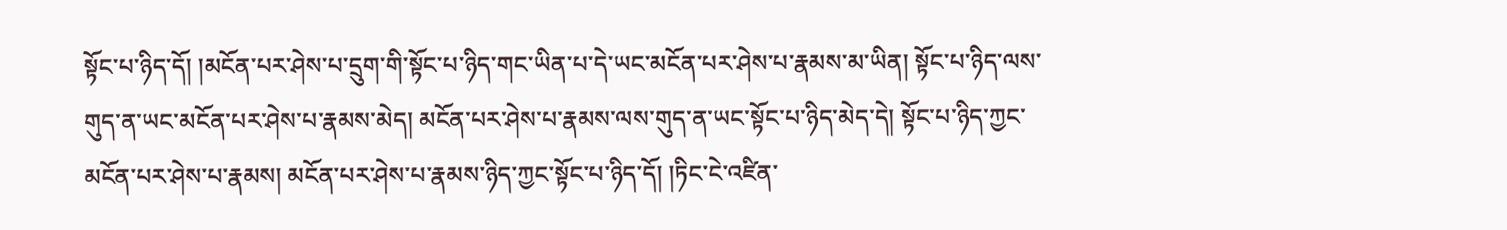སྟོང་པ་ཉིད་དོ། །མངོན་པར་ཤེས་པ་དྲུག་གི་སྟོང་པ་ཉིད་གང་ཡིན་པ་དེ་ཡང་མངོན་པར་ཤེས་པ་རྣམས་མ་ཡིན། སྟོང་པ་ཉིད་ལས་གུད་ན་ཡང་མངོན་པར་ཤེས་པ་རྣམས་མེད། མངོན་པར་ཤེས་པ་རྣམས་ལས་གུད་ན་ཡང་སྟོང་པ་ཉིད་མེད་དེ། སྟོང་པ་ཉིད་ཀྱང་མངོན་པར་ཤེས་པ་རྣམས། མངོན་པར་ཤེས་པ་རྣམས་ཉིད་ཀྱང་སྟོང་པ་ཉིད་དོ། །ཏིང་ངེ་འཛིན་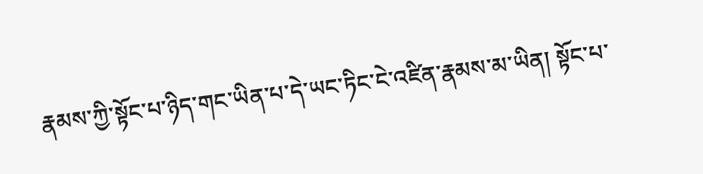རྣམས་ཀྱི་སྟོང་པ་ཉིད་གང་ཡིན་པ་དེ་ཡང་ཏིང་ངེ་འཛིན་རྣམས་མ་ཡིན། སྟོང་པ་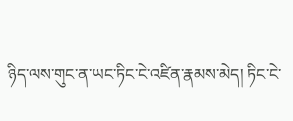ཉིད་ལས་གུང་ན་ཡང་ཏིང་ངེ་འཛིན་རྣམས་མེད། ཏིང་ངེ་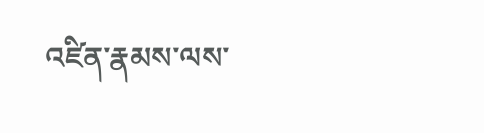འཛིན་རྣམས་ལས་